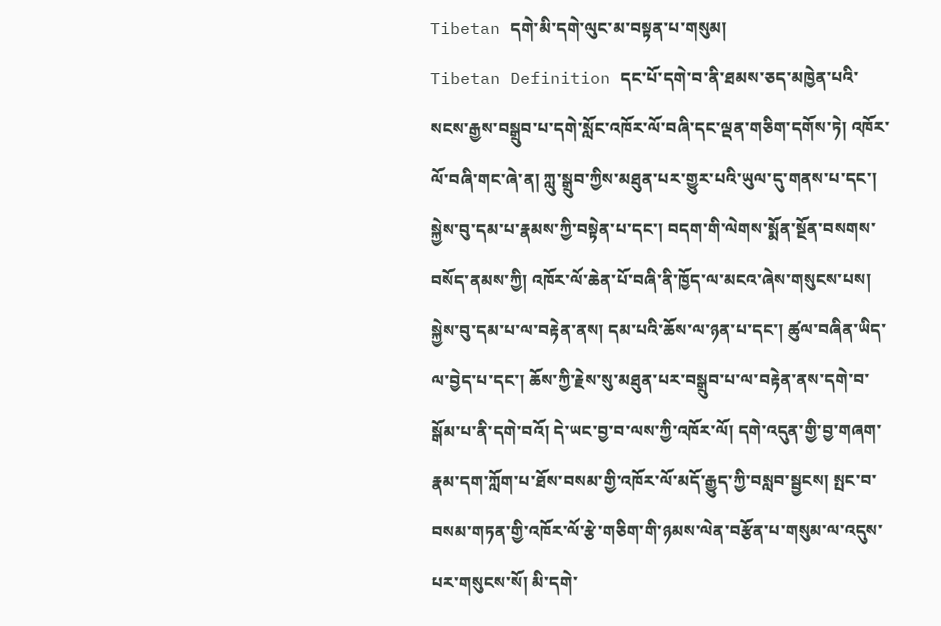Tibetan དགེ་མི་དགེ་ལུང་མ་བསྟན་པ་གསུམ།
Tibetan Definition དང་པོ་དགེ་བ་ནི་ཐམས་ཅད་མཁྱེན་པའི་སངས་རྒྱས་བསྒྲུབ་པ་དགེ་སློང་འཁོར་ལོ་བཞི་དང་ལྡན་གཅིག་དགོས་ཏེ། འཁོར་ལོ་བཞི་གང་ཞེ་ན། ཀླུ་སྒྲུབ་ཀྱིས་མཐུན་པར་གྱུར་པའི་ཡུལ་དུ་གནས་པ་དང་། སྐྱེས་བུ་དམ་པ་རྣམས་ཀྱི་བསྟེན་པ་དང་། བདག་གི་ལེགས་སྨོན་སྔོན་བསགས་བསོད་ནམས་ཀྱི། འཁོར་ལོ་ཆེན་པོ་བཞི་ནི་ཁྱོད་ལ་མངའ་ཞེས་གསུངས་པས། སྐྱེས་བུ་དམ་པ་ལ་བརྟེན་ནས། དམ་པའི་ཆོས་ལ་ཉན་པ་དང་། ཚུལ་བཞིན་ཡིད་ལ་བྱེད་པ་དང་། ཆོས་ཀྱི་རྗེས་སུ་མཐུན་པར་བསྒྲུབ་པ་ལ་བརྟེན་ནས་དགེ་བ་སྒོམ་པ་ནི་དགེ་བའོ། དེ་ཡང་བྱ་བ་ལས་ཀྱི་འཁོར་ལོ། དགེ་འདུན་གྱི་བྱ་གཞག་རྣམ་དག་ཀློག་པ་ཐོས་བསམ་གྱི་འཁོར་ལོ་མདོ་རྒྱུད་ཀྱི་བསླབ་སྦྱངས། སྤང་བ་བསམ་གཏན་གྱི་འཁོར་ལོ་རྩེ་གཅིག་གི་ཉམས་ལེན་བརྩོན་པ་གསུམ་ལ་འདུས་པར་གསུངས་སོ། མི་དགེ་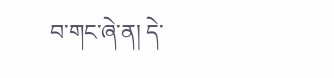བ་གང་ཞེ་ན། དེ་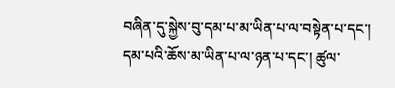བཞིན་དུ་སྐྱེས་བུ་དམ་པ་མ་ཡིན་པ་ལ་བསྟེན་པ་དང་། དམ་པའི་ཆོས་མ་ཡིན་པ་ལ་ཉན་པ་དང་། ཚུལ་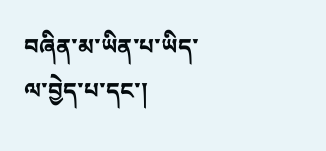བཞིན་མ་ཡིན་པ་ཡིད་ལ་བྱེད་པ་དང་།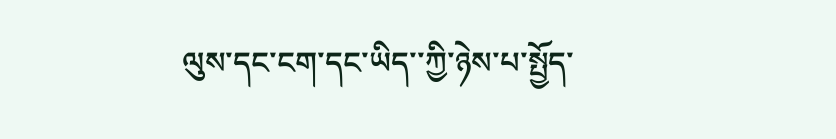ལུས་དང་ངག་དང་ཡིད་་ཀྱི་ཉེས་པ་སྤྱོད་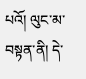པའོ། ལུང་མ་བསྟན་ནི། དེ་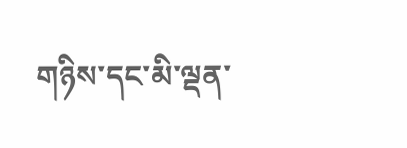གཉིས་དང་མི་ལྡན་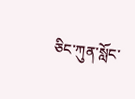ཅིང་ཀུན་སློང་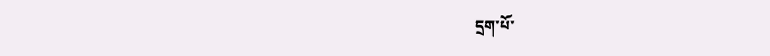དྲག་པོ་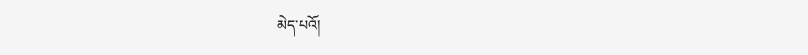མེད་པའོ།